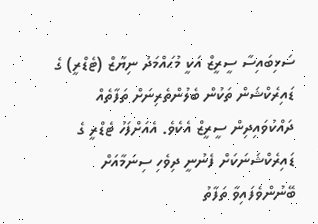ސަޅިބައިސާ ސީރީޒް އަކީ މުޙައްމަދު ނިޔާޒް (ޓެޑްރީ) ގެ ޑައިރެކްޝަން ތަކުން ބެލުންތެރިނަށް ތަފާތެއް ދައްކުވައިދިން ސީރީޒް އެކެވެ. އެއަށްފަހު ޓެޑްރީ ގެ ޑައިރެކްޝަނަކަށް ފެނުނީ ދިވެހި ސިނަމާއަށް ބޭނުންވެފައިވާ ތަފާތު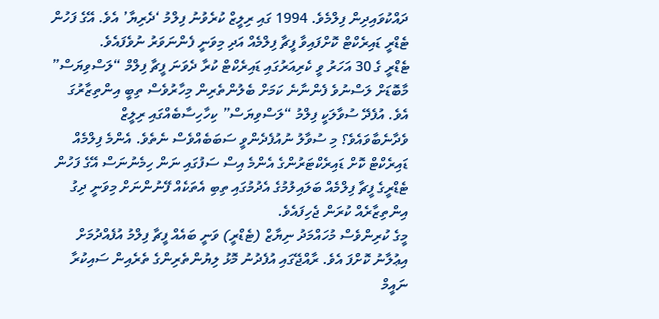ދައްކުވައިދިން ފިލްމެވެ. 1994 ގައި ރިލީޒް ކުރެވުނު ފިލްމު ‘ދެރިޔާ’ އެވެ. އޭގެ ފަހުން ޓެޑްރީ ޑައިރެކްޓް ކޮށްފައިވާ ފީޗާ ފިލްމެއް އަދި މިވަނީ ފެންނަވަރު ނުވެފައެވެ.
ޓެޑްރީ ގެ 30 އަހަރު ވީ ކެރިއަރުގައި ޑައިރެކްޓް ކުރާ ދެވަނަ ފީޗާ ފިލްމް “ލަސްވިޔަސް” މާބޮޑަށް ލަސްނުވެ ފެންނާނެ ކަމަށް ބެލުންތެރިން މިހާރުވެސް ތިބީ އިންތިޒާރުގަ އެވެ. އުފެދޭ ސުވާލަކީ ފިލްމު “ލަސްވިޔަސް” ކިހާހިސާބެއްގައި ރިލީޒް ވެދާނެބާވައެވެ؟ މި ސުވާލު ނުއުފެދެންވީ ސަބަބެއްވެސް ނެތެވެ. އެންމެ ފިލްމެއް ޑައިރެކްޓް ކޮށް ޑައިރެކްޓަރުންގެ އެންމެ އިސް ސަފުގައި ނަން ހިމެނުނަސް އޭގެ ފަހުން ޓެޑްރީގެ ފީޗާ ފިލްމެއް ބަލައިލުމުގެ އެދުމުގައި ތިބި އެތަކެއް ފޭނުންނަށް މިވަނީ ދިގު އިންތިޒާރެއް ކުރަން ޖެހިފައެވެ.
މީގެ ކުރިންވެސް މުހައްމަދު ނިޔާޒް (ޓެޑްރީ) ވަނީ ބައެއް ފީޗާ ފިލްމު އުފެއްދުމަށް އިޢުލާނު ކޮށްފަ އެވެ. ރާއްޖޭގައި އުފެދުނު މޮޅު ލިޔުންތެރިންގެ ތެރެއިން ސައިކުރާ ނައީމް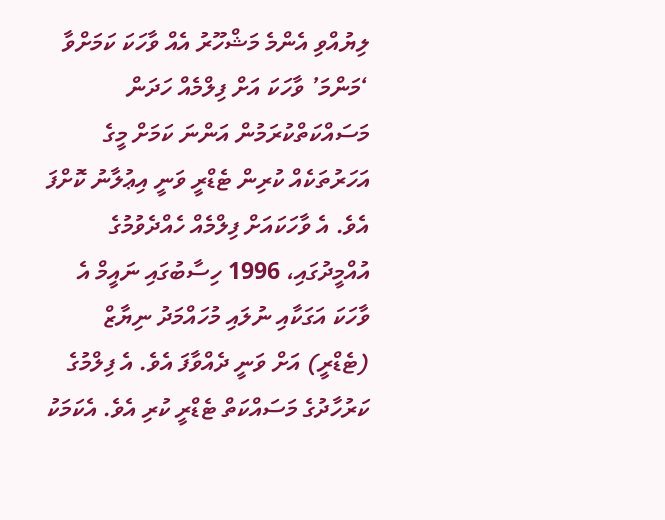ލިޔުއްވި އެންމެ މަޝްހޫރު އެއް ވާހަކަ ކަމަށްވާ ‘މަންމަ’ ވާހަކަ އަށް ފިލްމެއް ހަދަން މަސައްކަތްކުރަމުން އަންނަ ކަމަށް މީގެ އަހަރުތަކެއް ކުރިން ޓެޑްރީ ވަނީ އިޢުލާނު ކޮށްފަ އެވެ. އެ ވާހަކައަށް ފިލްމެއް ހެއްދެވުމުގެ އުއްމީދުގައި، 1996 ހިސާބުގައި ނައީމް އެ ވާހަކަ އަގަކާއި ނުލައި މުހައްމަދު ނިޔާޒް (ޓެޑްރީ) އަށް ވަނީ ދެއްވާފަ އެވެ. އެ ފިލްމުގެ ކަރުހާދުގެ މަސައްކަތް ޓެޑްރީ ކުރި އެވެ. އެކަމަކު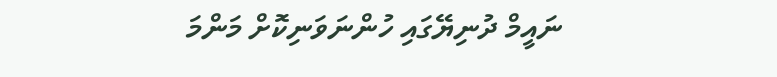ނައީމް ދުނިޔޭގައި ހުންނަވަނިކޮށް މަންމަ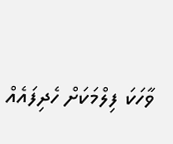ވާހަކަ ފިލްމަކަށް ހެދިފައެއް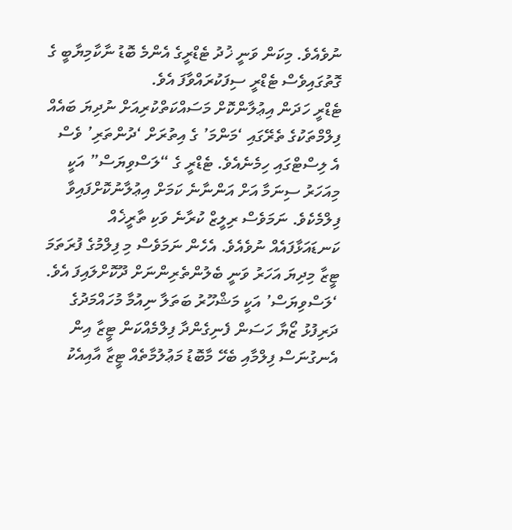ނުވެއެވެ. މިކަން ވަނީ ޚުދު ޓެޑްރީގެ އެންމެ ބޮޑު ނާކާމިޔާބީ ގެ ގޮތުގައިވެސް ޓެޑްރީ ސިފަކުރައްވާފަ އެވެ.
ޓެޑްރީ ހަދަން އިޢުލާންކޮށް މަސައްކަތްކުރިއަށް ނުދިޔަ ބައެއް ފިލްމްތަކުގެ ތެރޭގައި ‘މަންމަ’ ގެ އިތުރަށް ‘ދުންތަރި’ ވެސް އެ ލިސްޓްގައި ހިމެނެއެވެ. ޓެޑްރީ ގެ “ލަސްވިޔަސް” އަކީ މިއަހަރު ސިނަމާ އަށް އަންނާނެ ކަމަށް އިޢުލާނުކޮށްފައިވާ ފިލްމެކެވެ. ނަމަވެސް ރިލީޒް ކުރާނެ ވަކި ތާރީޚެއް ކަނޑައަޅާފައެއް ނުވެއެވެ. އެހެން ނަމަވެސް މި ފިލްމުގެ ފުރަތަމަ ޓީޒާ މިދިޔަ އަހަރު ވަނީ ބެލުންތެރިންނަށް ދޫކޮށްލައިފަ އެވެ.
‘ލަސްވިޔަސް’ އަކީ މަޝްހޫރު ބަތަލާ ނިއުމާ މުހައްމަދުގެ ދަރިފުޅު ޒޯޔާ ހަސަން ފެނިގެންދާ ފިލްމެއްކަން ޓީޒާ އިން އެނގުނަސް ފިލްމާއި ބެހޭ މާބޮޑު މަޢުލުމާތެއް ޓީޒާ އާއިއެކު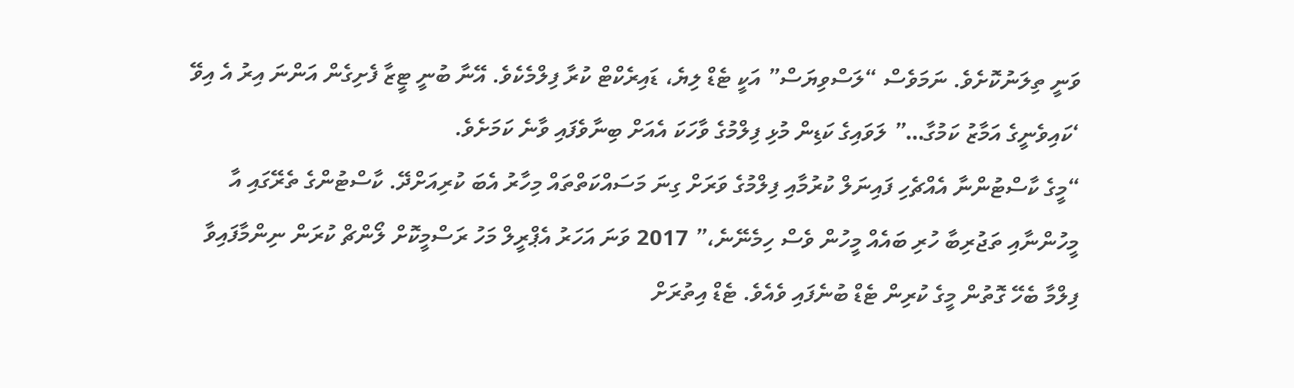ވަނީ ތިލަނުކޮށެވެ. ނަމަވެސް “ލަސްވިޔަސް” އަކީ ޓެޑް ލިޔެ، ޑައިރެކްޓް ކުރާ ފިލްމެކެވެ. އޭނާ ބުނީ ޓީޒާ ފެށިގެން އަންނަ އިރު އެ އިވޭ ‘ކައިވެނީގެ އަމާޒު ކަމުގާ…” ލަވައިގެ ކަޑިން މުޅި ފިލްމުގެ ވާހަކަ އެއަށް ބިނާވެފައި ވާނެ ކަމަށެވެ.
“މީގެ ކާސްޓުންނާ އެއްޗެހި ފައިނަލް ކުރުމާއި ފިލްމުގެ ވަރަށް ގިނަ މަސައްކަތްތައް މިހާރު އެބަ ކުރިއަށްދޭ. ކާސްޓުންގެ ތެރޭގައި އާ މީހުންނާއި ތަޖުރިބާ ހުރި ބައެއް މީހުން ވެސް ހިމެނޭނެ،” 2017 ވަނަ އަހަރު އެޕްރީލް މަހު ރަސްމީކޮށް ލޯންޗް ކުރަން ނިންމާފައިވާ ފިލްމާ ބެހޭ ގޮތުން މީގެ ކުރިން ޓެޑް ބުނެފައި ވެއެވެ. ޓެޑް އިތުރަށް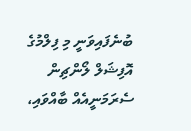ބުނެފައިވަނީ މި ފިލްމުގެ އޮފިޝަލް ލޯންޗިން ސެރަމަނީއެއް ބާއްވައި،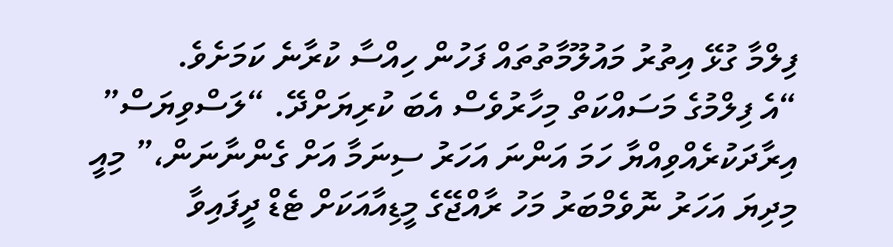ފިލްމާ ގުޅޭ އިތުރު މައުލޫމާތުތައް ފަހުން ހިއްސާ ކުރާނެ ކަމަށެވެ.
“އެ ފިލްމުގެ މަސައްކަތް މިހާރުވެސް އެބަ ކުރިޔަށްދޭ. “ލަސްވިޔަސް” އިރާދަކުރެއްވިއްޔާ ހަމަ އަންނަ އަހަރު ސިނަމާ އަށް ގެންނާނަން،” މިއީ މިދިޔަ އަހަރު ނޮވެމްބަރު މަހު ރާއްޖޭގެ މީޑިއާއަކަށް ޓެޑް ދީފައިވާ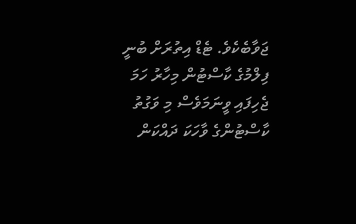ޖަވާބެކެވެ. ޓެޑް އިތުރަށް ބުނީ ފިލްމުގެ ކާސްޓުން މިހާރު ހަމަ ޖެހިފައި ވީނަމަވެސް މި ވަގުތު ކާސްޓުންގެ ވާހަކަ ދައްކަން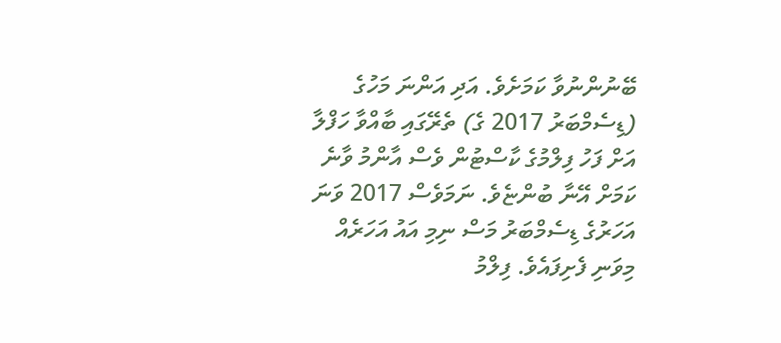ބޭނުންނުވާ ކަމަށެވެ. އަދި އަންނަ މަހުގެ (ޑިސެމްބަރު 2017 ގެ) ތެރޭގައި ބާއްވާ ހަފްލާ އަށް ފަހު ފިލްމުގެ ކާސްޓުން ވެސް އާންމު ވާނެ ކަމަށް އޭނާ ބުންޏެވެ. ނަމަވެސް 2017 ވަނަ އަހަރުގެ ޑިސެމްބަރު މަސް ނިމި އައު އަހަރެއް މިވަނި ފެށިފައެވެ. ފިލްމު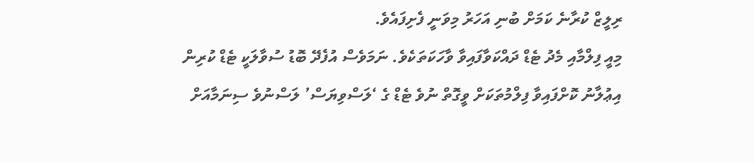ރިލީޒް ކުރާނެ ކަމަށް ބުނި އަހަރު މިވަނީ ފެށިފައެވެ.
މިއީ ފިލްމާއި މެދު ޓެޑް ދައްކަވާފައިވާ ވާހަކަތަކެވެ. ނަމަވެސް އުފެދޭ ބޮޑު ސުވާލަކީ ޓެޑް ކުރިން އިޢުލާނު ކޮށްފައިވާ ފިލްމުތަކަށް ވީގޮތް ނުވެ ޓެޑް ގެ ‘ލަސްވިޔަސް’ ލަސްނުވެ ސިނަމާއަށް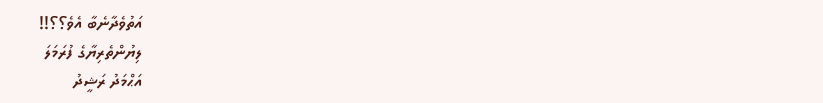އަތުވެދާނެބާ އެވެ؟؟!!
ލިޔުންތެރިޔާގެ ފުރަމަލަ
އަޙްމަދު ރަޝީދު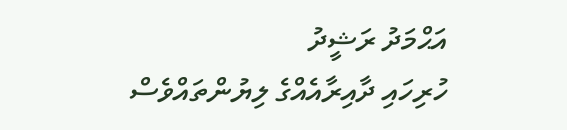އަޙްމަދު ރަޝީދު
ހުރިހައި ދާއިރާއެއްގެ ލިޔުންތައްވެސް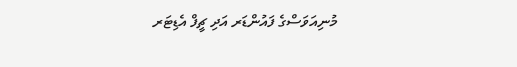މުނިއަވަސްގެ ފައުންޑަރ އަދި ޗީފް އެޑިޓަރ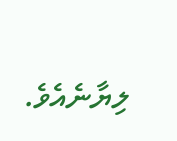ލިޔާނެއެވެ.